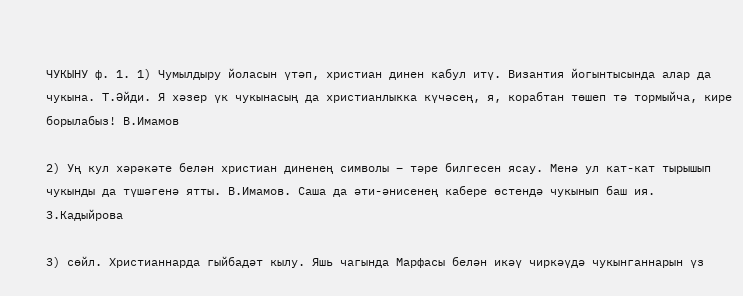ЧУКЫНУ ф. 1. 1) Чумылдыру йоласын үтәп, христиан динен кабул итү. Византия йогынтысында алар да чукына. Т.Әйди. Я хәзер үк чукынасың да христианлыкка күчәсең, я, корабтан төшеп тә тормыйча, кире борылабыз! В.Имамов

2) Уң кул хәрәкәте белән христиан диненең символы – тәре билгесен ясау. Менә ул кат-кат тырышып чукынды да түшәгенә ятты. В.Имамов. Саша да әти-әнисенең кабере өстендә чукынып баш ия. З.Кадыйрова

3) сөйл. Христианнарда гыйбадәт кылу. Яшь чагында Марфасы белән икәү чиркәүдә чукынганнарын үз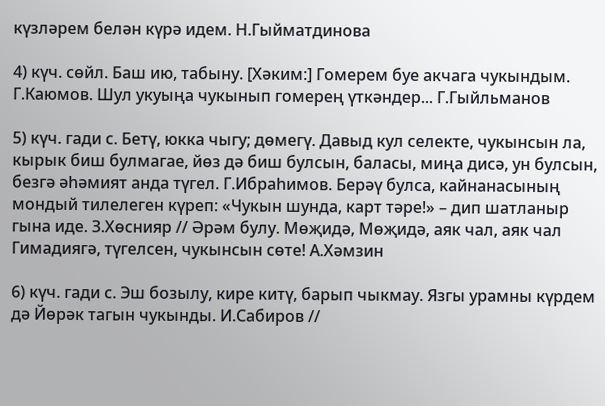күзләрем белән күрә идем. Н.Гыйматдинова

4) күч. сөйл. Баш ию, табыну. [Хәким:] Гомерем буе акчага чукындым. Г.Каюмов. Шул укуыңа чукынып гомерең үткәндер... Г.Гыйльманов

5) күч. гади с. Бетү, юкка чыгу; дөмегү. Давыд кул селекте, чукынсын ла, кырык биш булмагае, йөз дә биш булсын, баласы, миңа дисә, ун булсын, безгә әһәмият анда түгел. Г.Ибраһимов. Берәү булса, кайнанасының мондый тилелеген күреп: «Чукын шунда, карт тәре!» – дип шатланыр гына иде. З.Хөснияр // Әрәм булу. Мөҗидә, Мөҗидә, аяк чал, аяк чал Гимадиягә, түгелсен, чукынсын сөте! А.Хәмзин

6) күч. гади с. Эш бозылу, кире китү, барып чыкмау. Язгы урамны күрдем дә Йөрәк тагын чукынды. И.Сабиров //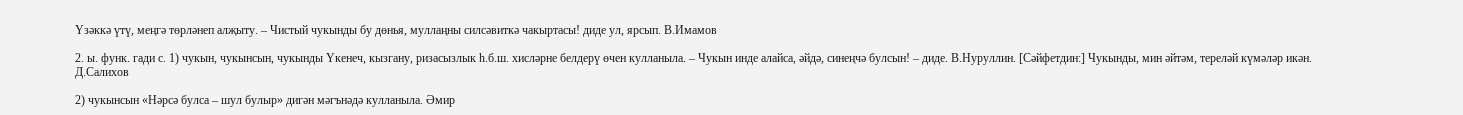Үзәккә үтү, меңгә төрләнеп алҗыту. – Чистый чукынды бу дөнья, муллаңны силсәвиткә чакыртасы! диде ул, ярсып. В.Имамов

2. ы. функ. гади с. 1) чукын, чукынсын, чукынды Үкенеч, кызгану, ризасызлык һ.б.ш. хисләрне белдерү өчен кулланыла. – Чукын инде алайса, әйдә, синеңчә булсын! – диде. В.Нуруллин. [Сәйфетдин:] Чукынды, мин әйтәм, тереләй күмәләр икән. Д.Салихов

2) чукынсын «Нәрсә булса – шул булыр» дигән мәгънәдә кулланыла. Әмир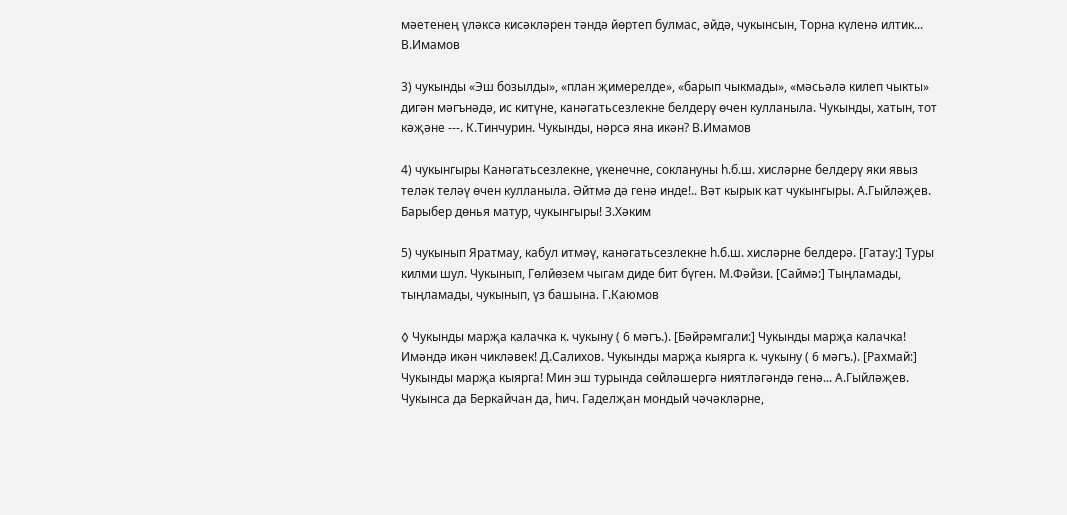мәетенең үләксә кисәкләрен тәндә йөртеп булмас, әйдә, чукынсын, Торна күленә илтик... В.Имамов

3) чукынды «Эш бозылды», «план җимерелде», «барып чыкмады», «мәсьәлә килеп чыкты» дигән мәгънәдә, ис китүне, канәгатьсезлекне белдерү өчен кулланыла. Чукынды, хатын, тот кәҗәне ---. К.Тинчурин. Чукынды, нәрсә яна икән? В.Имамов

4) чукынгыры Канәгатьсезлекне, үкенечне, соклануны һ.б.ш. хисләрне белдерү яки явыз теләк теләү өчен кулланыла. Әйтмә дә генә инде!.. Вәт кырык кат чукынгыры. А.Гыйләҗев. Барыбер дөнья матур, чукынгыры! З.Хәким

5) чукынып Яратмау, кабул итмәү, канәгатьсезлекне һ.б.ш. хисләрне белдерә. [Гатау:] Туры килми шул. Чукынып, Гөлйөзем чыгам диде бит бүген. М.Фәйзи. [Саймә:] Тыңламады, тыңламады, чукынып, үз башына. Г.Каюмов

◊ Чукынды марҗа калачка к. чукыну ( 6 мәгъ.). [Бәйрәмгали:] Чукынды марҗа калачка! Имәндә икән чикләвек! Д.Салихов. Чукынды марҗа кыярга к. чукыну ( 6 мәгъ.). [Рахмай:] Чукынды марҗа кыярга! Мин эш турында сөйләшергә ниятләгәндә генә... А.Гыйләҗев. Чукынса да Беркайчан да, һич. Гаделҗан мондый чәчәкләрне,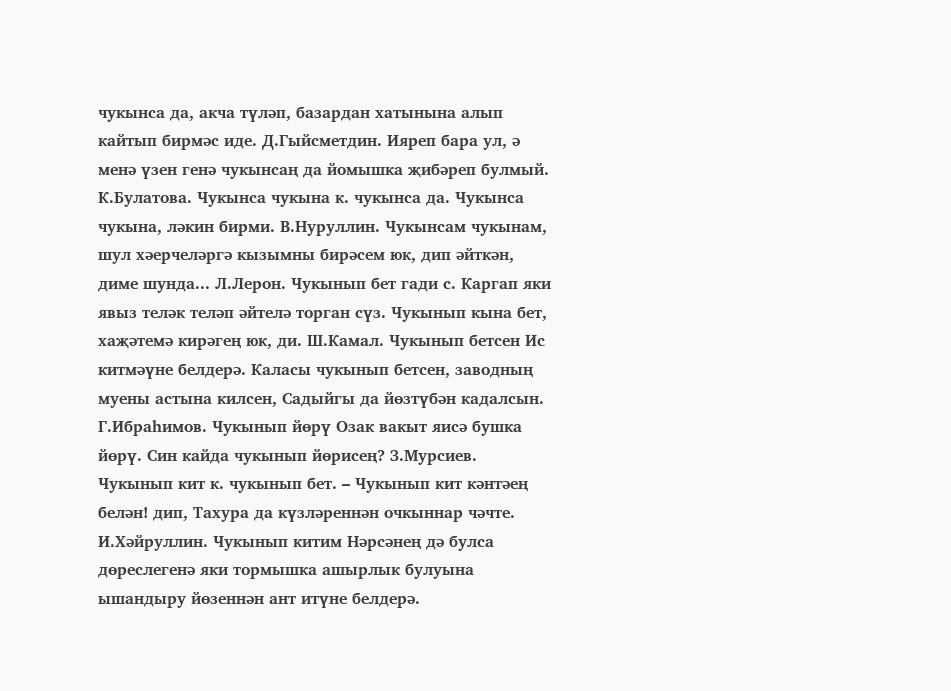чукынса да, акча түләп, базардан хатынына алып кайтып бирмәс иде. Д.Гыйсметдин. Ияреп бара ул, ә менә үзен генә чукынсаң да йомышка җибәреп булмый. К.Булатова. Чукынса чукына к. чукынса да. Чукынса чукына, ләкин бирми. В.Нуруллин. Чукынсам чукынам, шул хәерчеләргә кызымны бирәсем юк, дип әйткән, диме шунда... Л.Лерон. Чукынып бет гади с. Каргап яки явыз теләк теләп әйтелә торган сүз. Чукынып кына бет, хаҗәтемә кирәгең юк, ди. Ш.Камал. Чукынып бетсен Ис китмәүне белдерә. Каласы чукынып бетсен, заводның муены астына килсен, Садыйгы да йөзтүбән кадалсын. Г.Ибраһимов. Чукынып йөрү Озак вакыт яисә бушка йөрү. Син кайда чукынып йөрисең? З.Мурсиев. Чукынып кит к. чукынып бет. – Чукынып кит кәнтәең белән! дип, Тахура да күзләреннән очкыннар чәчте. И.Хәйруллин. Чукынып китим Нәрсәнең дә булса дөреслегенә яки тормышка ашырлык булуына ышандыру йөзеннән ант итүне белдерә.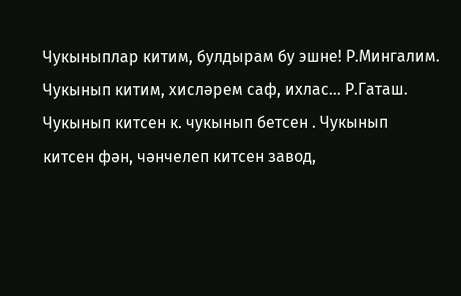Чукыныплар китим, булдырам бу эшне! Р.Мингалим. Чукынып китим, хисләрем саф, ихлас... Р.Гаташ. Чукынып китсен к. чукынып бетсен . Чукынып китсен фән, чәнчелеп китсен завод,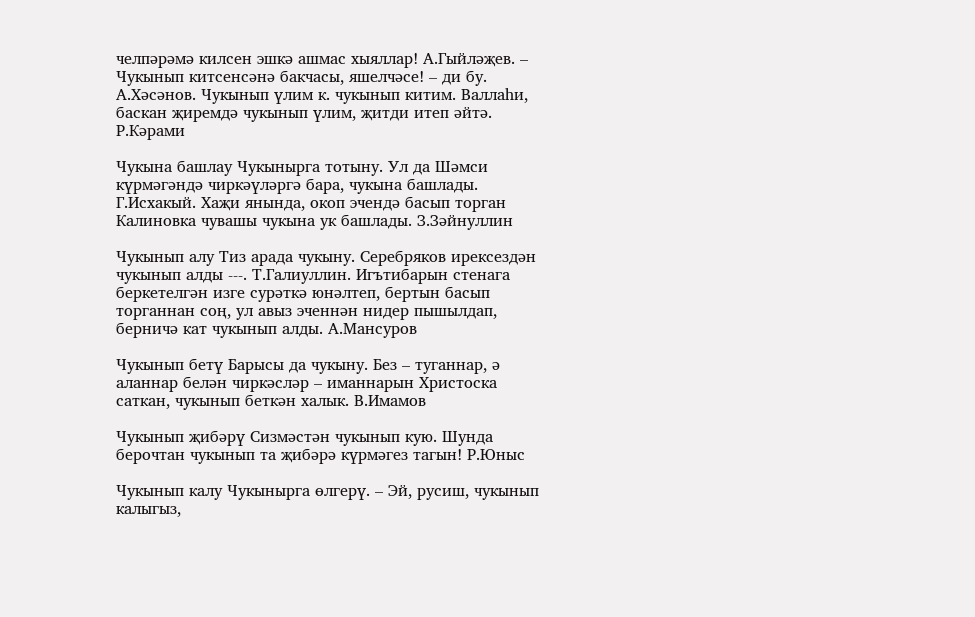челпәрәмә килсен эшкә ашмас хыяллар! А.Гыйләҗев. – Чукынып китсенсәнә бакчасы, яшелчәсе! – ди бу. А.Хәсәнов. Чукынып үлим к. чукынып китим. Валлаһи, баскан җиремдә чукынып үлим, җитди итеп әйтә. Р.Кәрами

Чукына башлау Чукынырга тотыну. Ул да Шәмси күрмәгәндә чиркәүләргә бара, чукына башлады. Г.Исхакый. Хаҗи янында, окоп эчендә басып торган Калиновка чувашы чукына ук башлады. З.Зәйнуллин

Чукынып алу Тиз арада чукыну. Серебряков ирексездән чукынып алды ---. Т.Галиуллин. Игътибарын стенага беркетелгән изге сурәткә юнәлтеп, бертын басып торганнан соң, ул авыз эченнән нидер пышылдап, берничә кат чукынып алды. А.Мансуров

Чукынып бетү Барысы да чукыну. Без – туганнар, ә аланнар белән чиркәсләр – иманнарын Христоска саткан, чукынып беткән халык. В.Имамов

Чукынып җибәрү Сизмәстән чукынып кую. Шунда берочтан чукынып та җибәрә күрмәгез тагын! Р.Юныс

Чукынып калу Чукынырга өлгерү. – Эй, русиш, чукынып калыгыз,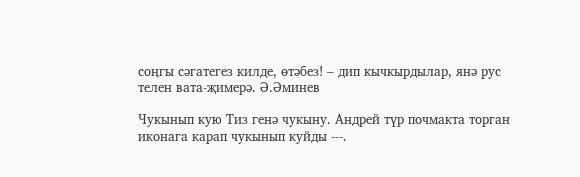соңгы сәгатегез килде, өтәбез! – дип кычкырдылар, янә рус телен вата-җимерә. Ә.Әминев

Чукынып кую Тиз генә чукыну. Андрей түр почмакта торган иконага карап чукынып куйды ---.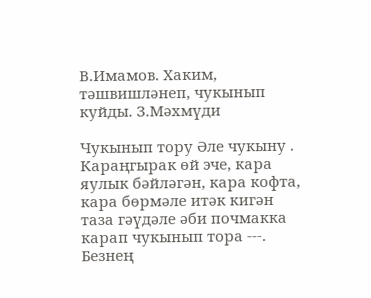В.Имамов. Хаким, тәшвишләнеп, чукынып куйды. З.Мәхмүди

Чукынып тору Әле чукыну . Караңгырак өй эче, кара яулык бәйләгән, кара кофта, кара бөрмәле итәк кигән таза гәүдәле әби почмакка карап чукынып тора ---. Безнең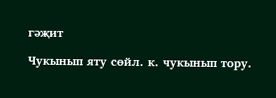гәҗит

Чукынып яту сөйл. к. чукынып тору.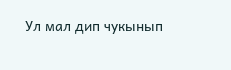Ул мал дип чукынып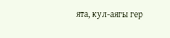ята, кул-аягы гер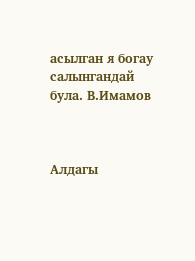асылган я богау салынгандай була. В.Имамов



Алдагы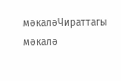мәкаләЧираттагы мәкалә